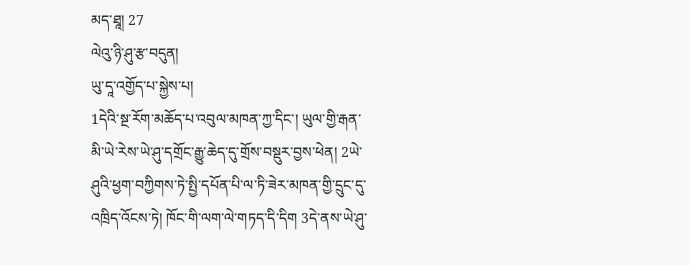མད་ཐཱ། 27
ལེའུ་ཉི་ཤུ་རྩ་བདུན།
ཡུ་དཱ་འགྱོད་པ་སྐྱེས་པ།
1དེའི་སྔ་རོག་མཆོད་པ་འབུལ་མཁན་ཀྱ་དིང་། ཡུལ་གྱི་རྒན་མི་ཡེ་རེས་ཡེ་ཤུ་དགྲོང་རྒྱུ་ཆེད་དུ་གྲོས་བསྡུར་བྱས་ཕེན། 2ཡེ་ཤུའི་ཕྱག་བཀྱིགས་ཏེ་སྤྱི་དཔོན་པི་ལ་ཏི་ཟེར་མཁན་གྱི་དྲུང་དུ་འཁྲིད་འོངས་ཏེ། ཁོང་གི་ལག་ལེ་གཏད་དི་དིག 3དེ་ནས་ཡེ་ཤུ་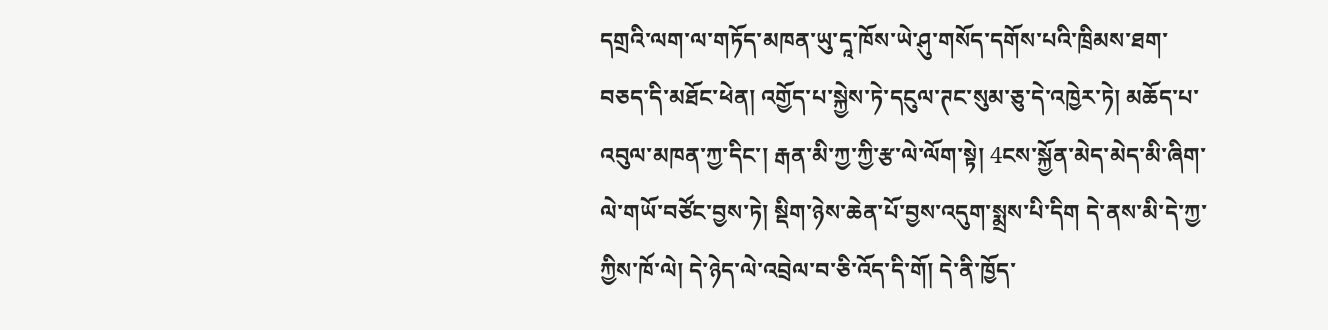དགྲའི་ལག་ལ་གཏོད་མཁན་ཡུ་དཱ་ཁོས་ཡེ་ཤུ་གསོད་དགོས་པའི་ཁྲིམས་ཐག་བཅད་དི་མཐོང་ཕེན། འགྱོད་པ་སྐྱེས་ཏེ་དངུལ་ཊང་སུམ་ཅུ་དེ་འཁྱེར་ཏེ། མཆོད་པ་འབུལ་མཁན་ཀྱ་དིང་། རྒན་མི་ཀྱ་ཀྱི་རྩ་ལེ་ལོག་སྟེ། 4ངས་སྐྱོན་མེད་མེད་མི་ཞིག་ལེ་གཡོ་བཙོང་བྱས་ཏེ། སྡིག་ཉེས་ཆེན་པོ་བྱས་འདུག་སྨྲས་པི་དིག དེ་ནས་མི་དེ་ཀྱ་ཀྱིས་ཁོ་ལེ། དེ་ཉེད་ལེ་འབྲེལ་བ་ཅི་འོད་དི་གོ། དེ་ནི་ཁྱོད་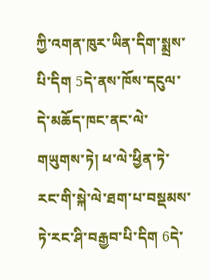ཀྱི་འགན་ཁུར་ཡིན་དིག་སྨྲས་པི་དིག 5དེ་ནས་ཁོས་དངུལ་དེ་མཆོད་ཁང་ནང་ལེ་གཡུགས་ཏེ། ཕ་ལེ་ཕྱིན་ཏེ་རང་གི་སྐེ་ལེ་ཐག་པ་བསྡམས་ཏེ་རང་ཤི་བརྒྱབ་པི་དིག 6དེ་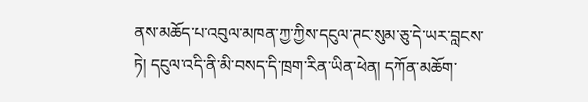ནས་མཆོད་པ་འབུལ་མཁན་ཀྱ་ཀྱིས་དངུལ་ཊང་སུམ་ཅུ་དེ་ཡར་བླངས་ཏེ། དངུལ་འདི་ནི་མི་བསད་དི་ཁྲག་རིན་ཡིན་ཕེན། དཀོན་མཆོག་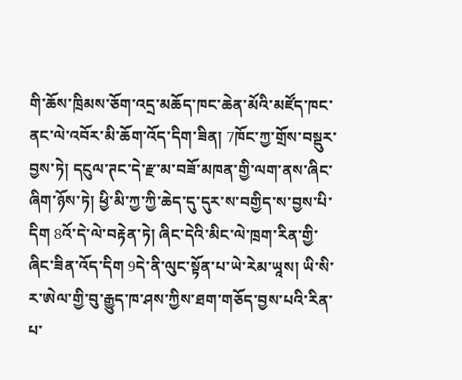གི་ཆོས་ཁྲིམས་ཅོག་འདྲ་མཆོད་ཁང་ཆེན་མོའི་མཛོད་ཁང་ནང་ལེ་འབོར་མི་ཆོག་འོད་དིག་ཟིན། 7ཁོང་ཀྱ་གྲོས་བསྡུར་བྱས་ཏེ། དངུལ་ཊང་དེ་རྫ་མ་བཟོ་མཁན་གྱི་ལག་ནས་ཞིང་ཞིག་ཉོས་ཏེ། ཕྱི་མི་ཀྱ་ཀྱི་ཆེད་དུ་དུར་ས་བགྱིད་ས་བྱས་པི་དིག 8འོ་དེ་ལེ་བརྟེན་ཏེ། ཞིང་དེའི་མིང་ལེ་ཁྲག་རིན་གྱི་ཞིང་ཟིན་འོད་དིག 9དེ་ནི་ལུང་སྟོན་པ་ཡེ་རེམ་ཡཱས། ཡི་སི་ར་ཨེལ་གྱི་བུ་རྒྱུད་ཁ་ཤས་ཀྱིས་ཐག་གཅོད་བྱས་པའི་རིན་པ་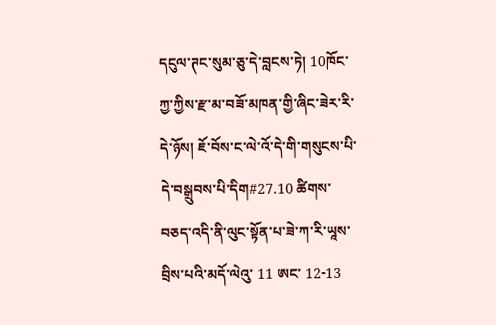དངུལ་ཊང་སུམ་ཅུ་དེ་བླངས་ཏེ། 10ཁོང་ཀྱ་ཀྱིས་རྫ་མ་བཟོ་མཁན་གྱི་ཞིང་ཟེར་རི་དེ་ཉོས། ཇོ་བོས་ང་ལེ་འོ་དེ་གི་གསུངས་པི་དེ་བསྒྲུབས་པི་དིག#27.10 ཚིགས་བཅད་འདི་ནི་ལུང་སྟོན་པ་ཟེ་ཀ་རི་ཡཱས་བྲིས་པའི་མདོ་ལེའུ་ 11 ཨང་ 12-13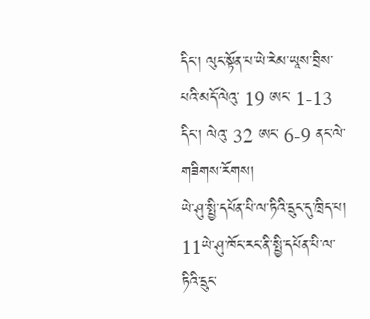དིང་། ལུང་སྟོན་པ་ཡེ་རེམ་ཡཱས་བྲིས་པའི་མདོ་ལེའུ་ 19 ཨང་ 1-13 དིང་། ལེའུ་ 32 ཨང་ 6-9 ནང་ལེ་གཟིགས་རོགས།
ཡེ་ཤུ་སྤྱི་དཔོན་པི་ལ་ཏིའི་དྲུང་དུ་ཁྲིད་པ།
11ཡེ་ཤུ་ཁོང་རང་ནི་སྤྱི་དཔོན་པི་ལ་ཏིའི་དྲུང་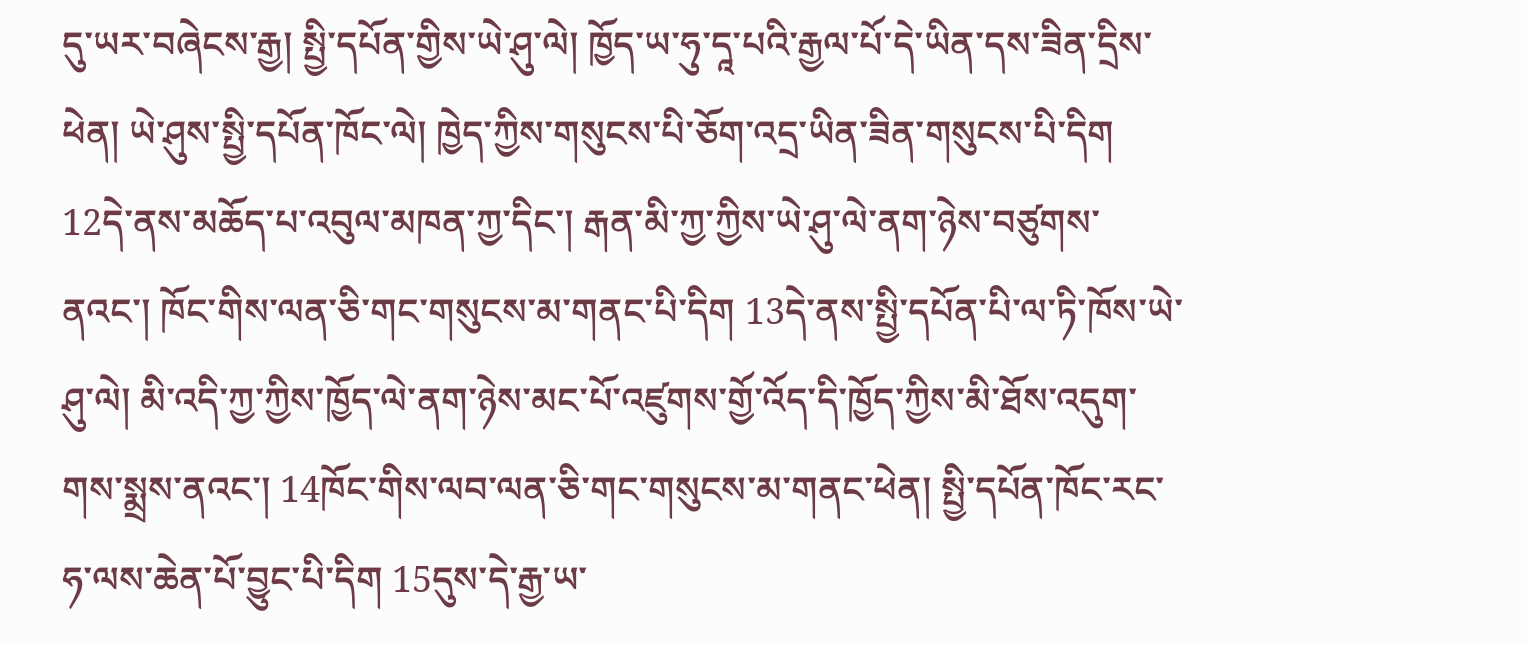དུ་ཡར་བཞེངས་རྒྱ། སྤྱི་དཔོན་གྱིས་ཡེ་ཤུ་ལེ། ཁྱོད་ཡ་ཧུ་དཱ་པའི་རྒྱལ་པོ་དེ་ཡིན་དས་ཟིན་དྲིས་ཕེན། ཡེ་ཤུས་སྤྱི་དཔོན་ཁོང་ལེ། ཁྱེད་ཀྱིས་གསུངས་པི་ཅོག་འདྲ་ཡིན་ཟིན་གསུངས་པི་དིག 12དེ་ནས་མཆོད་པ་འབུལ་མཁན་ཀྱ་དིང་། རྒན་མི་ཀྱ་ཀྱིས་ཡེ་ཤུ་ལེ་ནག་ཉེས་བཙུགས་ནའང་། ཁོང་གིས་ལན་ཅི་གང་གསུངས་མ་གནང་པི་དིག 13དེ་ནས་སྤྱི་དཔོན་པི་ལ་ཏི་ཁོས་ཡེ་ཤུ་ལེ། མི་འདི་ཀྱ་ཀྱིས་ཁྱོད་ལེ་ནག་ཉེས་མང་པོ་འཛུགས་གྱོ་འོད་དི་ཁྱོད་ཀྱིས་མི་ཐོས་འདུག་གས་སྨྲས་ནའང་། 14ཁོང་གིས་ལབ་ལན་ཅི་གང་གསུངས་མ་གནང་ཕེན། སྤྱི་དཔོན་ཁོང་རང་ཧ་ལས་ཆེན་པོ་བྱུང་པི་དིག 15དུས་དེ་རྒྱ་ཡ་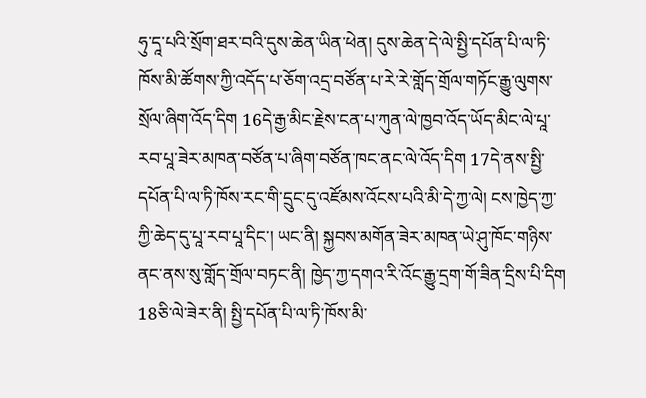ཧུ་དཱ་པའི་སྲོག་ཐར་བའི་དུས་ཆེན་ཡིན་ཕེན། དུས་ཆེན་དེ་ལེ་སྤྱི་དཔོན་པི་ལ་ཏི་ཁོས་མི་ཚོགས་ཀྱི་འདོད་པ་ཅོག་འདྲ་བཙོན་པ་རེ་རེ་གློད་གྲོལ་གཏོང་རྒྱུ་ལུགས་སྲོལ་ཞིག་འོད་དིག 16དེ་རྒྱ་མིང་རྗེས་ངན་པ་ཀུན་ལེ་ཁྱབ་འོད་ཡོད་མིང་ལེ་པཱ་རབ་པཱ་ཟེར་མཁན་བཙོན་པ་ཞིག་བཙོན་ཁང་ནང་ལེ་འོད་དིག 17དེ་ནས་སྤྱི་དཔོན་པི་ལ་ཏི་ཁོས་རང་གི་དྲུང་དུ་འཛོམས་འོངས་པའི་མི་དེ་ཀྱ་ལེ། ངས་ཁྱེད་ཀྱ་ཀྱི་ཆེད་དུ་པཱ་རབ་པཱ་དིང་། ཡང་ནི། སྐྱབས་མགོན་ཟེར་མཁན་ཡེ་ཤུ་ཁོང་གཉིས་ནང་ནས་སུ་གློད་གྲོལ་བཏང་ནི། ཁྱེད་ཀྱ་དགའ་རི་འོང་རྒྱུ་དྲག་གོ་ཟིན་དྲིས་པི་དིག 18ཅི་ལེ་ཟེར་ནི། སྤྱི་དཔོན་པི་ལ་ཏི་ཁོས་མི་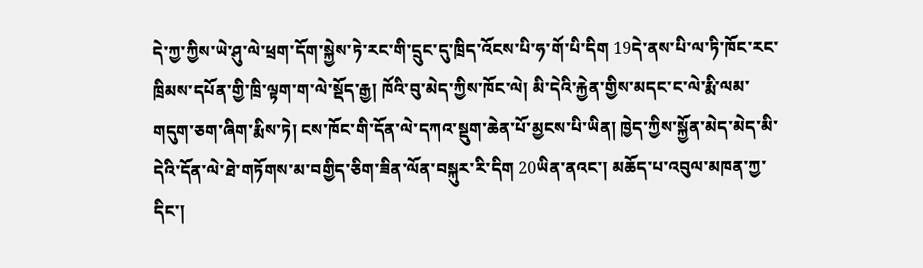དེ་ཀྱ་ཀྱིས་ཡེ་ཤུ་ལེ་ཕྲག་དོག་སྐྱེས་ཏེ་རང་གི་དྲུང་དུ་ཁྲིད་འོངས་པི་ཧ་གོ་པི་དིག 19དེ་ནས་པི་ལ་ཏི་ཁོང་རང་ཁྲིམས་དཔོན་གྱི་ཁྲི་ལྟག་ག་ལེ་སྡོད་རྒྱ། ཁོའི་བུ་མེད་ཀྱིས་ཁོང་ལེ། མི་དེའི་རྐྱེན་གྱིས་མདང་ང་ལེ་རྨི་ལམ་གདུག་ཅག་ཞིག་རྨིས་ཏེ། ངས་ཁོང་གི་དོན་ལེ་དཀའ་སྡུག་ཆེན་པོ་མྱངས་པི་ཡིན། ཁྱེད་ཀྱིས་སྐྱོན་མེད་མེད་མི་དེའི་དོན་ལེ་ཐེ་གཏོགས་མ་བགྱིད་ཅིག་ཟིན་ལོན་བསྐུར་རི་དིག 20ཡིན་ནའང་། མཆོད་པ་འབུལ་མཁན་ཀྱ་དིང་།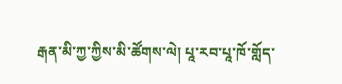རྒན་མི་ཀྱ་ཀྱིས་མི་ཚོགས་ལེ། པཱ་རབ་པཱ་ཁོ་གློད་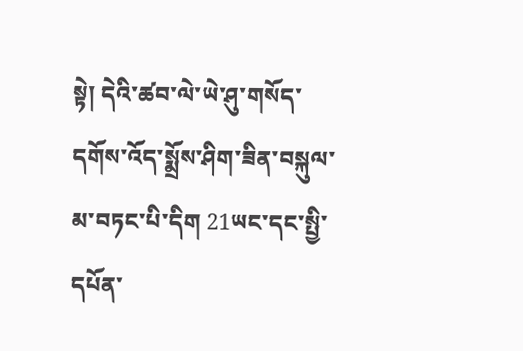སྟེ། དེའི་ཚབ་ལེ་ཡེ་ཤུ་གསོད་དགོས་འོད་སྨྲོས་ཤིག་ཟིན་བསྐུལ་མ་བཏང་པི་དིག 21ཡང་དང་སྤྱི་དཔོན་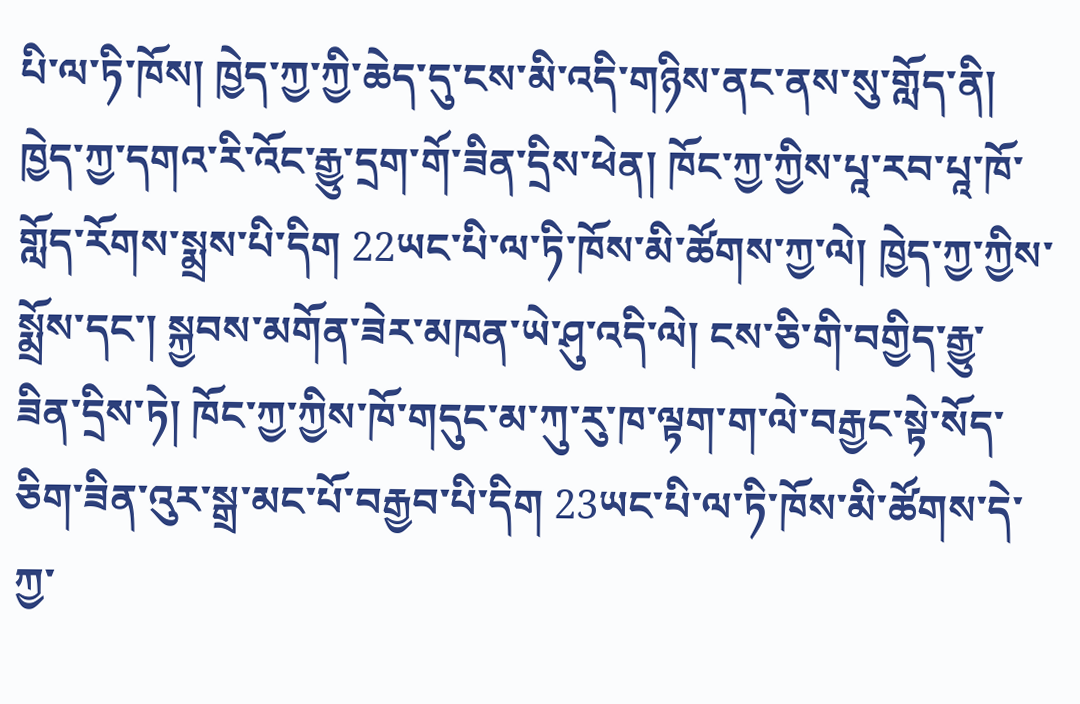པི་ལ་ཏི་ཁོས། ཁྱེད་ཀྱ་ཀྱི་ཆེད་དུ་ངས་མི་འདི་གཉིས་ནང་ནས་སུ་གློད་ནི། ཁྱེད་ཀྱ་དགའ་རི་འོང་རྒྱུ་དྲག་གོ་ཟིན་དྲིས་ཕེན། ཁོང་ཀྱ་ཀྱིས་པཱ་རབ་པཱ་ཁོ་གློད་རོགས་སྨྲས་པི་དིག 22ཡང་པི་ལ་ཏི་ཁོས་མི་ཚོགས་ཀྱ་ལེ། ཁྱེད་ཀྱ་ཀྱིས་སྨྲོས་དང་། སྐྱབས་མགོན་ཟེར་མཁན་ཡེ་ཤུ་འདི་ལེ། ངས་ཅི་གི་བགྱིད་རྒྱུ་ཟིན་དྲིས་ཏེ། ཁོང་ཀྱ་ཀྱིས་ཁོ་གདུང་མ་ཀུ་རུ་ཁ་ལྟག་ག་ལེ་བརྒྱང་སྟེ་སོད་ཅིག་ཟིན་འུར་སྒྲ་མང་པོ་བརྒྱབ་པི་དིག 23ཡང་པི་ལ་ཏི་ཁོས་མི་ཚོགས་དེ་ཀྱ་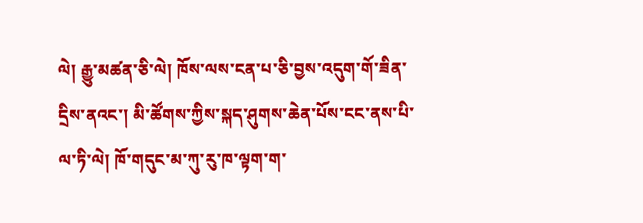ལེ། རྒྱུ་མཚན་ཅི་ལེ། ཁོས་ལས་ངན་པ་ཅི་བྱས་འདུག་གོ་ཟིན་དྲིས་ནའང་། མི་ཚོགས་ཀྱིས་སྐད་ཤུགས་ཆེན་པོས་ངང་ནས་པི་ལ་ཏི་ལེ། ཁོ་གདུང་མ་ཀུ་རུ་ཁ་ལྟག་ག་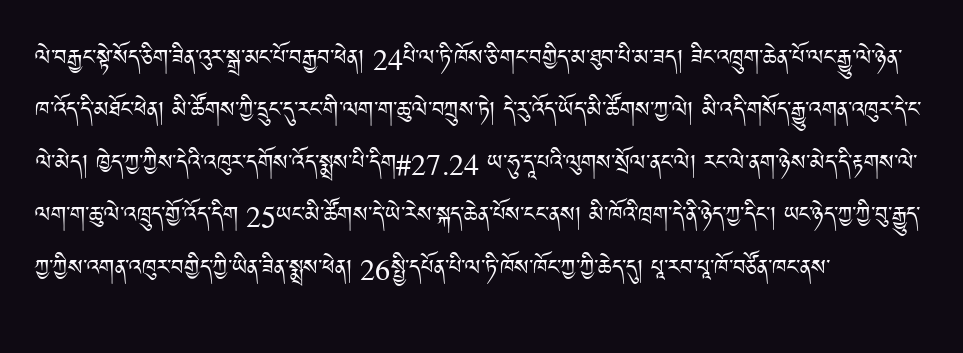ལེ་བརྒྱང་སྟེ་སོད་ཅིག་ཟིན་འུར་སྒྲ་མང་པོ་བརྒྱབ་ཕེན། 24པི་ལ་ཏི་ཁོས་ཅི་གང་བགྱིད་མ་ཐུབ་པི་མ་ཟད། ཟིང་འཁྲུག་ཆེན་པོ་ལང་རྒྱུ་ལེ་ཉེན་ཁ་འོད་དི་མཐོང་ཕེན། མི་ཚོགས་ཀྱི་དྲུང་དུ་རང་གི་ལག་ག་ཆུ་ལེ་བཀྲུས་ཏེ། དེ་རུ་འོད་ཡོད་མི་ཚོགས་ཀྱ་ལེ། མི་འདི་གསོད་རྒྱུ་འགན་འཁུར་དེ་ང་ལེ་མེད། ཁྱེད་ཀྱ་ཀྱིས་དེའི་འཁུར་དགོས་འོད་སྨྲས་པི་དིག#27.24 ཡ་ཧུ་དཱ་པའི་ལུགས་སྲོལ་ནང་ལེ། རང་ལེ་ནག་ཉེས་མེད་དི་རྟགས་ལེ་ལག་ག་ཆུ་ལེ་འཁྲུད་གྱོ་འོད་དིག 25ཡང་མི་ཚོགས་དེ་ཡེ་རེས་སྐད་ཆེན་པོས་ངང་ནས། མི་ཁོའི་ཁྲག་དེ་ནི་ཉེད་ཀྱ་དིང་། ཡང་ཉེད་ཀྱ་ཀྱི་བུ་རྒྱུད་ཀྱ་ཀྱིས་འགན་འཁུར་བགྱིད་ཀྱི་ཡིན་ཟིན་སྨྲས་ཕེན། 26སྤྱི་དཔོན་པི་ལ་ཏི་ཁོས་ཁོང་ཀྱ་ཀྱི་ཆེད་དུ། པཱ་རབ་པཱ་ཁོ་བཙོན་ཁང་ནས་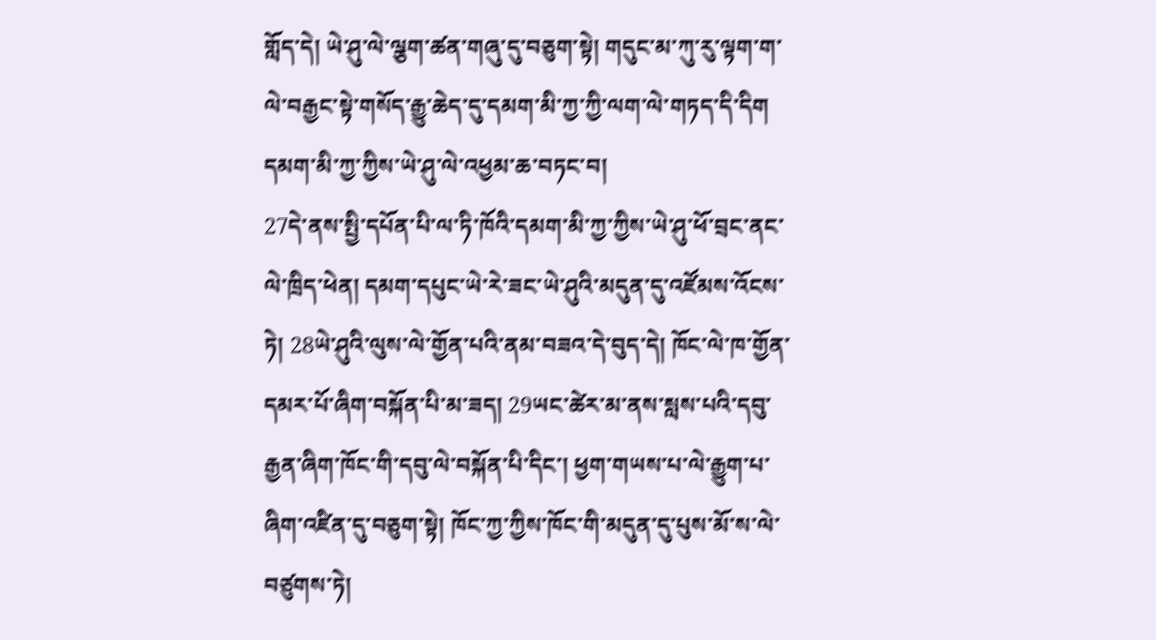གློད་དེ། ཡེ་ཤུ་ལེ་ལྕག་ཚན་གཞུ་དུ་བཅུག་སྟེ། གདུང་མ་ཀུ་རུ་ལྟག་ག་ལེ་བརྒྱང་སྟེ་གསོད་རྒྱུ་ཆེད་དུ་དམག་མི་ཀྱ་ཀྱི་ལག་ལེ་གཏད་དི་དིག
དམག་མི་ཀྱ་ཀྱིས་ཡེ་ཤུ་ལེ་འཕྱམ་ཆ་བཏང་བ།
27དེ་ནས་སྤྱི་དཔོན་པི་ལ་ཏི་ཁོའི་དམག་མི་ཀྱ་ཀྱིས་ཡེ་ཤུ་ཕོ་བྲང་ནང་ལེ་ཁྲིད་ཕེན། དམག་དཔུང་ཡེ་རེ་ཟང་ཡེ་ཤུའི་མདུན་དུ་འཛོམས་འོངས་ཏེ། 28ཡེ་ཤུའི་ལུས་ལེ་གྱོན་པའི་ནམ་བཟའ་དེ་བུད་དེ། ཁོང་ལེ་ཁ་གྱོན་དམར་པོ་ཞིག་བསྐོན་པི་མ་ཟད། 29ཡང་ཚེར་མ་ནས་སླས་པའི་དབུ་རྒྱན་ཞིག་ཁོང་གི་དབུ་ལེ་བསྐོན་པི་དིང་། ཕྱག་གཡས་པ་ལེ་རྒྱུག་པ་ཞིག་འཛིན་དུ་བཅུག་སྟེ། ཁོང་ཀྱ་ཀྱིས་ཁོང་གི་མདུན་དུ་པུས་མོ་ས་ལེ་བཙུགས་ཏེ།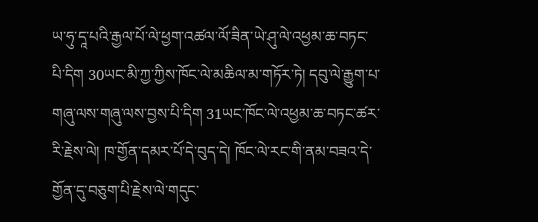ཡ་ཧུ་དཱ་པའི་རྒྱལ་པོ་ལེ་ཕྱག་འཚལ་ལོ་ཟིན་ཡེ་ཤུ་ལེ་འཕྱམ་ཆ་བཏང་པི་དིག 30ཡང་མི་ཀྱ་ཀྱིས་ཁོང་ལེ་མཆིལ་མ་གཏོར་ཏེ། དབུ་ལེ་རྒྱུག་པ་གཞུ་ལས་གཞུ་ལས་བྱས་པི་དིག 31ཡང་ཁོང་ལེ་འཕྱམ་ཆ་བཏང་ཚར་རི་རྗེས་ལེ། ཁ་གྱོན་དམར་པོ་དེ་བུད་དེ། ཁོང་ལེ་རང་གི་ནམ་བཟའ་དེ་གྱོན་དུ་བཅུག་པི་རྗེས་ལེ་གདུང་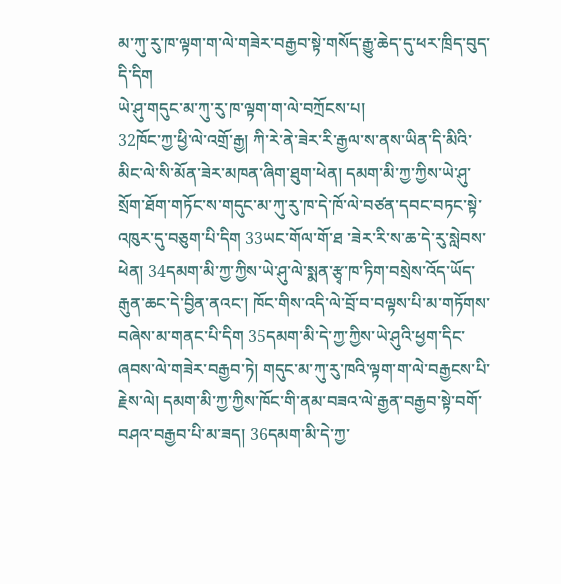མ་ཀུ་རུ་ཁ་ལྟག་ག་ལེ་གཟེར་བརྒྱབ་སྟེ་གསོད་རྒྱུ་ཆེད་དུ་ཕར་ཁྲིད་བུད་དི་དིག
ཡེ་ཤུ་གདུང་མ་ཀུ་རུ་ཁ་ལྟག་ག་ལེ་བཀྲོངས་པ།
32ཁོང་ཀྱ་ཕྱི་ལེ་འགྲོ་རྒྱ། ཀི་རེ་ནེ་ཟེར་རི་རྒྱལ་ས་ནས་ཡིན་དི་མིའི་མིང་ལེ་སི་མོན་ཟེར་མཁན་ཞིག་ཐུག་ཕེན། དམག་མི་ཀྱ་ཀྱིས་ཡེ་ཤུ་སྲོག་ཐོག་གཏོང་ས་གདུང་མ་ཀུ་རུ་ཁ་དེ་ཁོ་ལེ་བཙན་དབང་བཏང་སྟེ་འཁུར་དུ་བཅུག་པི་དིག 33ཡང་གོལ་གོ་ཐ ་ཟེར་རི་ས་ཆ་དེ་རུ་སླེབས་ཕེན། 34དམག་མི་ཀྱ་ཀྱིས་ཡེ་ཤུ་ལེ་སྨན་རྩྭ་ཁ་ཏིག་བསྲེས་འོད་ཡོད་རྒུན་ཆང་དེ་བྱིན་ནའང་། ཁོང་གིས་འདི་ལེ་བྲོ་བ་བལྟས་པི་མ་གཏོགས་བཞེས་མ་གནང་པི་དིག 35དམག་མི་དེ་ཀྱ་ཀྱིས་ཡེ་ཤུའི་ཕྱག་དིང་ཞབས་ལེ་གཟེར་བརྒྱབ་ཏེ། གདུང་མ་ཀུ་རུ་ཁའི་ལྟག་ག་ལེ་བརྒྱངས་པི་རྗེས་ལེ། དམག་མི་ཀྱ་ཀྱིས་ཁོང་གི་ནམ་བཟའ་ལེ་རྒྱན་བརྒྱབ་སྟེ་བགོ་བཤའ་བརྒྱབ་པི་མ་ཟད། 36དམག་མི་དེ་ཀྱ་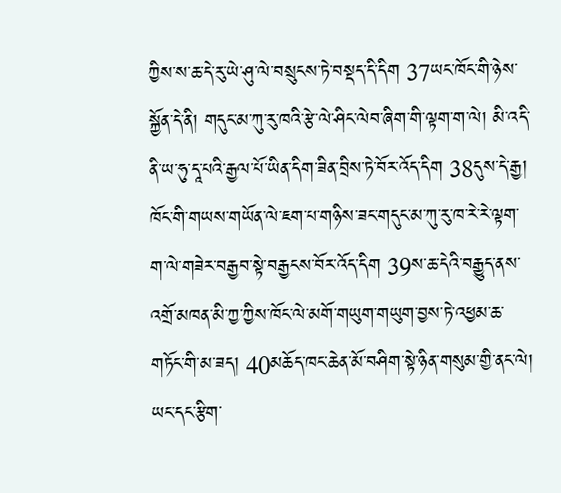ཀྱིས་ས་ཆ་དེ་རུ་ཡེ་ཤུ་ལེ་བསྲུངས་ཏེ་བསྡད་དི་དིག 37ཡང་ཁོང་གི་ཉེས་སྐྱོན་དེ་ནི། གདུང་མ་ཀུ་རུ་ཁའི་རྩེ་ལེ་ཤིང་ལེབ་ཞིག་གི་ལྟག་ག་ལེ། མི་འདི་ནི་ཡ་ཧུ་དཱ་པའི་རྒྱལ་པོ་ཡིན་དིག་ཟིན་བྲིས་ཏེ་བོར་འོད་དིག 38དུས་དེ་རྒྱ། ཁོང་གི་གཡས་གཡོན་ལེ་ཇག་པ་གཉིས་ཟང་གདུང་མ་ཀུ་རུ་ཁ་རེ་རེ་ལྟག་ག་ལེ་གཟེར་བརྒྱབ་སྟེ་བརྒྱངས་བོར་འོད་དིག 39ས་ཆ་དེའི་བརྒྱུད་ནས་འགྲོ་མཁན་མི་ཀྱ་ཀྱིས་ཁོང་ལེ་མགོ་གཡུག་གཡུག་བྱས་ཏེ་འཕྱམ་ཆ་གཏོང་གི་མ་ཟད། 40མཆོད་ཁང་ཆེན་མོ་བཤིག་སྟེ་ཉིན་གསུམ་གྱི་ནང་ལེ། ཡང་དང་རྩིག་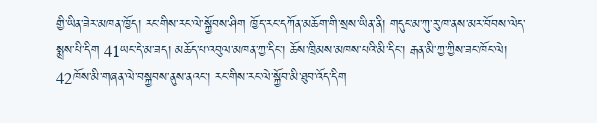གྱི་ཡིན་ཟེར་མཁན་ཁྱོད། རང་གིས་རང་ལེ་སྐྱོབས་ཤིག ཁྱོད་རང་དཀོན་མཆོག་གི་སྲས་ཡིན་ནི། གདུང་མ་ཀུ་རུ་ཁ་ནས་མར་བོབས་ལེད་སྨྲས་པི་དིག 41ཡང་དེ་མ་ཟད། མཆོད་པ་འབུལ་མཁན་ཀྱ་དིང་། ཆོས་ཁྲིམས་མཁས་པའི་མི་དིང་། རྒན་མི་ཀྱ་ཀྱིས་ཟང་ཁོང་ལེ། 42ཁོས་མི་གཞན་ལེ་བསྐྱབས་ནུས་ནའང་། རང་གིས་རང་ལེ་སྐྱོབ་མི་ཐུབ་འོད་དིག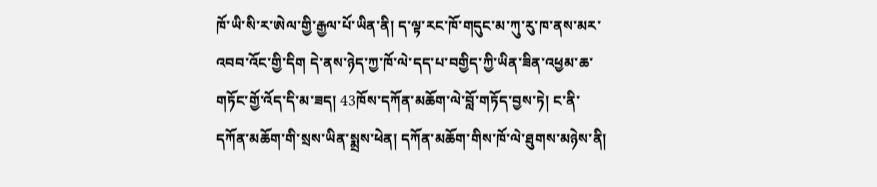ཁོ་ཡི་སི་ར་ཨེལ་གྱི་རྒྱལ་པོ་ཡིན་ནི། ད་ལྟ་རང་ཁོ་གདུང་མ་ཀུ་རུ་ཁ་ནས་མར་འབབ་འོང་གྱི་དིག དེ་ནས་ཉེད་ཀྱ་ཁོ་ལེ་དད་པ་བགྱིད་ཀྱི་ཡིན་ཟིན་འཕྱམ་ཆ་གཏོང་གྱོ་འོད་དི་མ་ཟད། 43ཁོས་དཀོན་མཆོག་ལེ་བློ་གཏོད་བྱས་ཏེ། ང་ནི་དཀོན་མཆོག་གི་སྲས་ཡིན་སྨྲས་ཕེན། དཀོན་མཆོག་གིས་ཁོ་ལེ་ཐུགས་མཉེས་ནི།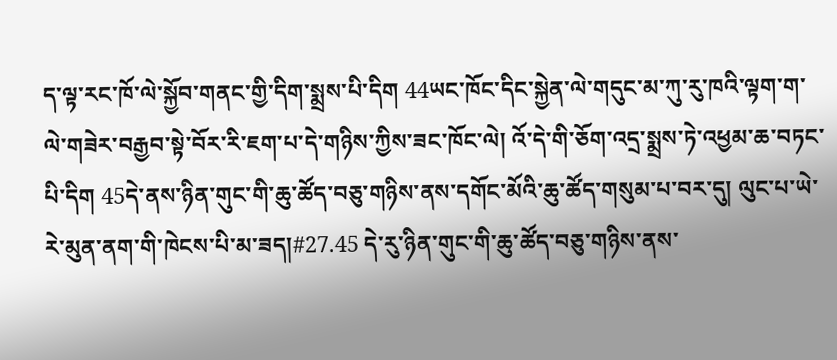ད་ལྟ་རང་ཁོ་ལེ་སྐྱོབ་གནང་གྱི་དིག་སྨྲས་པི་དིག 44ཡང་ཁོང་དིང་སྐྱེན་ལེ་གདུང་མ་ཀུ་རུ་ཁའི་ལྟག་ག་ལེ་གཟེར་བརྒྱབ་སྟེ་བོར་རི་ཇག་པ་དེ་གཉིས་ཀྱིས་ཟང་ཁོང་ལེ། འོ་དེ་གི་ཅོག་འདྲ་སྨྲས་ཏེ་འཕྱམ་ཆ་བཏང་པི་དིག 45དེ་ནས་ཉིན་གུང་གི་ཆུ་ཚོད་བཅུ་གཉིས་ནས་དགོང་མོའི་ཆུ་ཚོད་གསུམ་པ་བར་དུ། ལུང་པ་ཡེ་རེ་མུན་ནག་གི་ཁེངས་པི་མ་ཟད།#27.45 དེ་རུ་ཉིན་གུང་གི་ཆུ་ཚོད་བཅུ་གཉིས་ནས་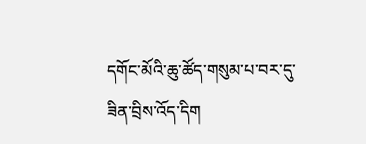དགོང་མོའི་ཆུ་ཚོད་གསུམ་པ་བར་དུ་ཟིན་བྲིས་འོད་དིག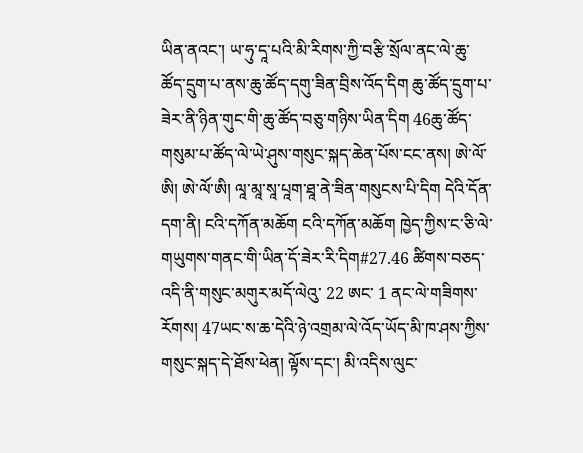ཡིན་ནའང་། ཡ་ཧུ་དཱ་པའི་མི་རིགས་ཀྱི་བརྩི་སྲོལ་ནང་ལེ་ཆུ་ཚོད་དྲུག་པ་ནས་ཆུ་ཚོད་དགུ་ཟིན་བྲིས་འོད་དིག ཆུ་ཚོད་དྲུག་པ་ཟེར་ནི་ཉིན་གུང་གི་ཆུ་ཚོད་བཅུ་གཉིས་ཡིན་དིག 46ཆུ་ཚོད་གསུམ་པ་ཚོད་ལེ་ཡེ་ཤུས་གསུང་སྐད་ཆེན་པོས་ངང་ནས། ཨེ་ལོ་ཨི། ཨེ་ལོ་ཨི། ལཱ་མཱ་སཱ་པཱག་ཐཱ་ནེ་ཟིན་གསུངས་པི་དིག དེའི་དོན་དག་ནི། ངའི་དཀོན་མཆོག ངའི་དཀོན་མཆོག ཁྱེད་ཀྱིས་ང་ཅི་ལེ་གཡུགས་གནང་གི་ཡིན་དོ་ཟེར་རི་དིག#27.46 ཚིགས་བཅད་འདི་ནི་གསུང་མགུར་མདོ་ལེའུ་ 22 ཨང་ 1 ནང་ལེ་གཟིགས་རོགས། 47ཡང་ས་ཆ་དེའི་ཉེ་འགྲམ་ལེ་འོད་ཡོད་མི་ཁ་ཤས་ཀྱིས་གསུང་སྐད་དེ་ཐོས་ཕེན། ལྟོས་དང་། མི་འདིས་ལུང་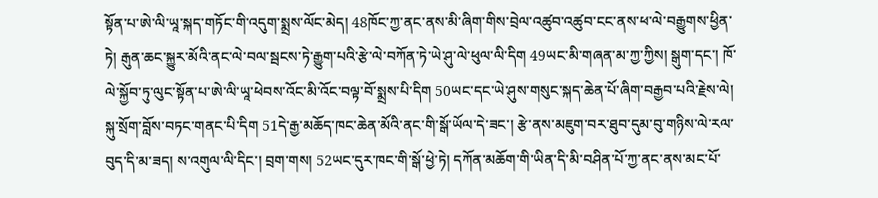སྟོན་པ་ཨེ་ལི་ཡཱ་སྐད་གཏོང་གི་འདུག་སྨྲས་ལོང་མེད། 48ཁོང་ཀྱ་ནང་ནས་མི་ཞིག་གིས་བྲེལ་འཚུབ་འཚུབ་ངང་ནས་ཕ་ལེ་བརྒྱུགས་ཕྱིན་ཏེ། རྒུན་ཆང་སྐྱུར་མོའི་ནང་ལེ་བལ་སྦངས་ཏེ་རྒྱུག་པའི་རྩེ་ལེ་བཀོན་ཏེ་ཡེ་ཤུ་ལེ་ཕུལ་ལི་དིག 49ཡང་མི་གཞན་མ་ཀྱ་ཀྱིས། སྒུག་དང་། ཁོ་ལེ་སྐྱོབ་ཏུ་ལུང་སྟོན་པ་ཨེ་ལི་ཡཱ་ཕེབས་འོང་མི་འོང་བལྟ་བོ་སྨྲས་པི་དིག 50ཡང་དང་ཡེ་ཤུས་གསུང་སྐད་ཆེན་པོ་ཞིག་བརྒྱབ་པའི་རྗེས་ལེ། སྐུ་སྲོག་བློས་བཏང་གནང་པི་དིག 51དེ་རྒྱ་མཆོད་ཁང་ཆེན་མོའི་ནང་གི་སྒོ་ཡོལ་དེ་ཟང་། རྩེ་ནས་མཇུག་བར་ཐུབ་དུམ་བུ་གཉིས་ལེ་རལ་བུད་དི་མ་ཟད། ས་འགུལ་ལི་དིང་། བྲག་གས། 52ཡང་དུར་ཁང་གི་སྒོ་ཕྱེ་ཏེ། དཀོན་མཆོག་གི་ཡིན་དི་མི་བཤིན་པོ་ཀྱ་ནང་ནས་མང་པོ་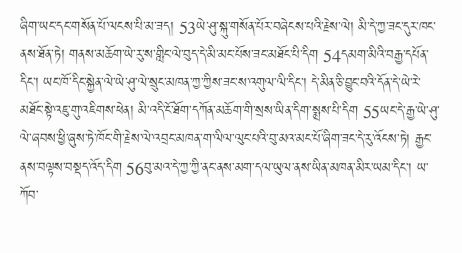ཞིག་ཡང་དང་གསོན་པོ་ལངས་པི་མ་ཟད། 53ཡེ་ཤུ་སྐུ་གསོན་པོར་བཞེངས་པའི་རྗེས་ལེ། མི་དེ་ཀྱ་ཟང་དུར་ཁང་ནས་ཐོན་ཏེ། གནས་མཆོག་ཡེ་རུ་ས་གླིང་ལེ་བུད་དེ་མི་མང་པོས་ཟང་མཐོང་པི་དིག 54དམག་མིའི་བརྒྱ་དཔོན་དིང་། ཡང་ཁོ་དིང་སྐྱེན་ལེ་ཡེ་ཤུ་ལེ་སྲུང་མཁན་ཀྱ་ཀྱིས་ཟང་ས་འགུལ་ལི་དིང་། དེ་མིན་ཅི་བྱུང་བའི་དོན་དེ་ཡེ་རེ་མཐོང་སྟེ་འཇུ་གུ་འཇིགས་ཕེན། མི་འདི་ངོ་ཐོག་དཀོན་མཆོག་གི་སྲས་ཡིན་དིག་སྨྲས་པི་དིག 55ཡང་དེ་རྒྱ་ཡེ་ཤུ་ལེ་ཞབས་ཕྱི་ཞུས་ཏེ་ཁོང་གི་རྗེས་ལེ་འབྲང་མཁན་ག་ལིལ་ལུང་པའི་བུ་མའ་མང་པོ་ཞིག་ཟང་དེ་རུ་འོངས་ཏེ། རྒྱང་ནས་བལྟས་བསྡད་འོད་དིག 56བུ་མའ་དེ་ཀྱ་ཀྱི་ནང་ནས་མག་དལ་ཡུལ་ནས་ཡིན་མཁན་མིར་ཡམ་དིང་། ཡ་ཀོབ་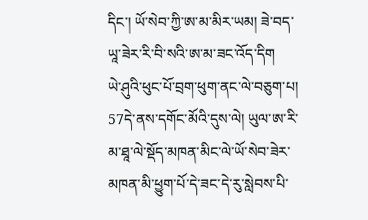དིང་། ཡོ་སེབ་ཀྱི་ཨ་མ་མིར་ཡམ། ཟེ་བད་ཡཱ་ཟེར་རི་བི་སའི་ཨ་མ་ཟང་འོད་དིག
ཡེ་ཤུའི་ཕུང་པོ་བྲག་ཕུག་ནང་ལེ་བཅུག་པ།
57དེ་ནས་དགོང་མོའི་དུས་ལེ། ཡུལ་ཨ་རི་མ་ཐཱ་ལེ་སྡོད་མཁན་མིང་ལེ་ཡོ་སེབ་ཟེར་མཁན་མི་ཕྱུག་པོ་དེ་ཟང་དེ་རུ་སླེབས་པི་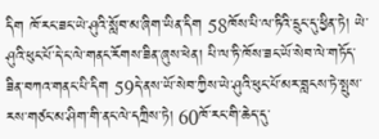དིག ཁོ་རང་ཟང་ཡེ་ཤུའི་སློབ་མ་ཞིག་ཡིན་དིག 58ཁོས་པི་ལ་ཏིའི་དྲུང་དུ་ཕྱིན་ཏེ། ཡེ་ཤུའི་ཕུང་པོ་དེ་ང་ལེ་གནང་རོགས་ཟིན་ཞུས་ཕེན། པི་ལ་ཏི་ཁོས་ཟང་ཡོ་སེབ་ལེ་གཏོད་ཟིན་བཀའ་གནང་པི་དིག 59དེ་ནས་ཡོ་སེབ་ཀྱིས་ཡེ་ཤུའི་ཕུང་པོ་མར་བླངས་ཏེ་སྤུས་རས་གཙང་མ་ཤིག་གི་ནང་ལེ་དཀྲིས་ཏེ། 60ཁོ་རང་གི་ཆེད་དུ་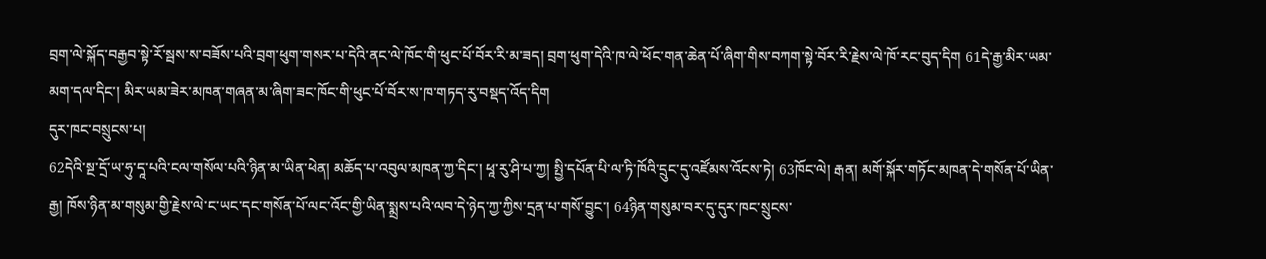བྲག་ལེ་སྐོད་བརྒྱབ་སྟེ་རོ་སྦས་ས་བཟོས་པའི་བྲག་ཕུག་གསར་པ་དེའི་ནང་ལེ་ཁོང་གི་ཕུང་པོ་བོར་རི་མ་ཟད། བྲག་ཕུག་དེའི་ཁ་ལེ་ཕོང་གན་ཆེན་པོ་ཞིག་གིས་བཀག་སྟེ་བོར་རི་རྗེས་ལེ་ཁོ་རང་བུད་དིག 61དེ་རྒྱ་མིར་ཡམ་མག་དལ་དིང་། མིར་ཡམ་ཟེར་མཁན་གཞན་མ་ཞིག་ཟང་ཁོང་གི་ཕུང་པོ་བོར་ས་ཁ་གཏད་རུ་བསྡད་འོད་དིག
དུར་ཁང་བསྲུངས་པ།
62དེའི་སྔ་དྲོ་ཡ་ཧུ་དཱ་པའི་ངལ་གསོལ་པའི་ཉིན་མ་ཡིན་ཕེན། མཆོད་པ་འབུལ་མཁན་ཀྱ་དིང་། ཕཱ་རུ་ཤི་པ་ཀྱ། སྤྱི་དཔོན་པི་ལ་ཏི་ཁོའི་དྲུང་དུ་འཛོམས་འོངས་ཏེ། 63ཁོང་ལེ། རྒན། མགོ་སྐོར་གཏོང་མཁན་དེ་གསོན་པོ་ཡིན་རྒྱ། ཁོས་ཉིན་མ་གསུམ་གྱི་རྗེས་ལེ་ང་ཡང་དང་གསོན་པོ་ལང་འོང་གྱི་ཡིན་སྨྲས་པའི་ལབ་དེ་ཉེད་ཀྱ་ཀྱིས་དྲན་པ་གསོ་བྱུང་། 64ཉིན་གསུམ་བར་དུ་དུར་ཁང་སྲུངས་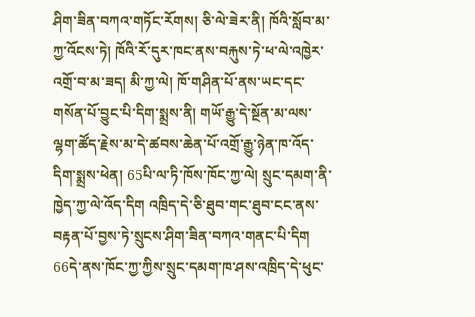ཤིག་ཟིན་བཀའ་གཏོང་རོགས། ཅི་ལེ་ཟེར་ནི། ཁོའི་སློབ་མ་ཀྱ་འོངས་ཏེ། ཁོའི་རོ་དུར་ཁང་ནས་བརྐུས་ཏེ་ཕ་ལེ་འཁྱེར་འགྲོ་བ་མ་ཟད། མི་ཀྱ་ལེ། ཁོ་གཤིན་པོ་ནས་ཡང་དང་གསོན་པོ་བྱུང་པི་དིག་སྨྲས་ནི། གཡོ་རྒྱུ་དེ་སྔོན་མ་ལས་ལྷག་ཚོད་རྗེས་མ་དེ་ཚབས་ཆེན་པོ་འགྲོ་རྒྱུ་ཉེན་ཁ་འོད་དིག་སྨྲས་ཕེན། 65པི་ལ་ཏི་ཁོས་ཁོང་ཀྱ་ལེ། སྲུང་དམག་ནི་ཁྱེད་ཀྱ་ལེ་འོད་དིག འཁྲིད་དེ་ཅི་ཐུབ་གང་ཐུབ་ངང་ནས་བརྟན་པོ་བྱས་ཏེ་སྲུངས་ཤིག་ཟིན་བཀའ་གནང་པི་དིག 66དེ་ནས་ཁོང་ཀྱ་ཀྱིས་སྲུང་དམག་ཁ་ཤས་འཁྲིད་དེ་ཕུང་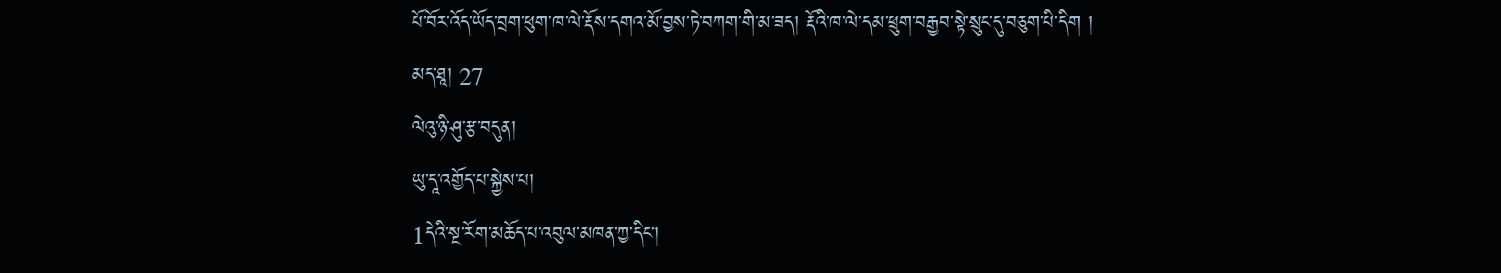པོ་བོར་འོད་ཡོད་བྲག་ཕུག་ཁ་ལེ་རྡོས་དགའ་མོ་བྱས་ཏེ་བཀག་གི་མ་ཟད། རྡོའི་ཁ་ལེ་དམ་ཕྲུག་བརྒྱབ་སྟེ་སྲུང་དུ་བཅུག་པི་དིག །
མད་ཐཱ། 27
ལེའུ་ཉི་ཤུ་རྩ་བདུན།
ཡུ་དཱ་འགྱོད་པ་སྐྱེས་པ།
1དེའི་སྔ་རོག་མཆོད་པ་འབུལ་མཁན་ཀྱ་དིང་།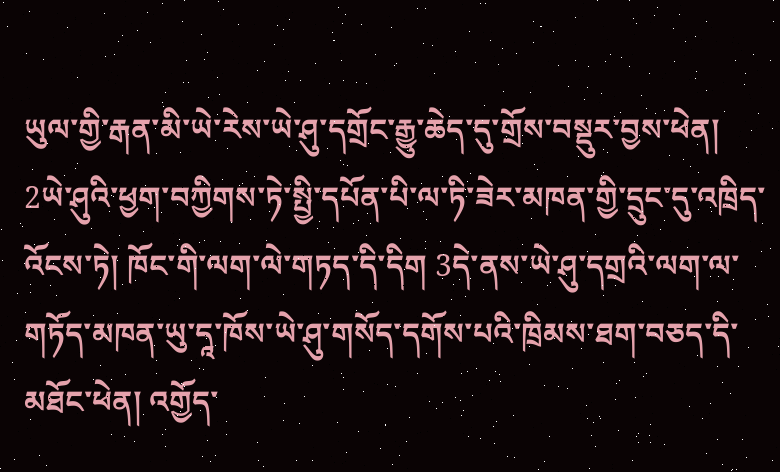ཡུལ་གྱི་རྒན་མི་ཡེ་རེས་ཡེ་ཤུ་དགྲོང་རྒྱུ་ཆེད་དུ་གྲོས་བསྡུར་བྱས་ཕེན། 2ཡེ་ཤུའི་ཕྱག་བཀྱིགས་ཏེ་སྤྱི་དཔོན་པི་ལ་ཏི་ཟེར་མཁན་གྱི་དྲུང་དུ་འཁྲིད་འོངས་ཏེ། ཁོང་གི་ལག་ལེ་གཏད་དི་དིག 3དེ་ནས་ཡེ་ཤུ་དགྲའི་ལག་ལ་གཏོད་མཁན་ཡུ་དཱ་ཁོས་ཡེ་ཤུ་གསོད་དགོས་པའི་ཁྲིམས་ཐག་བཅད་དི་མཐོང་ཕེན། འགྱོད་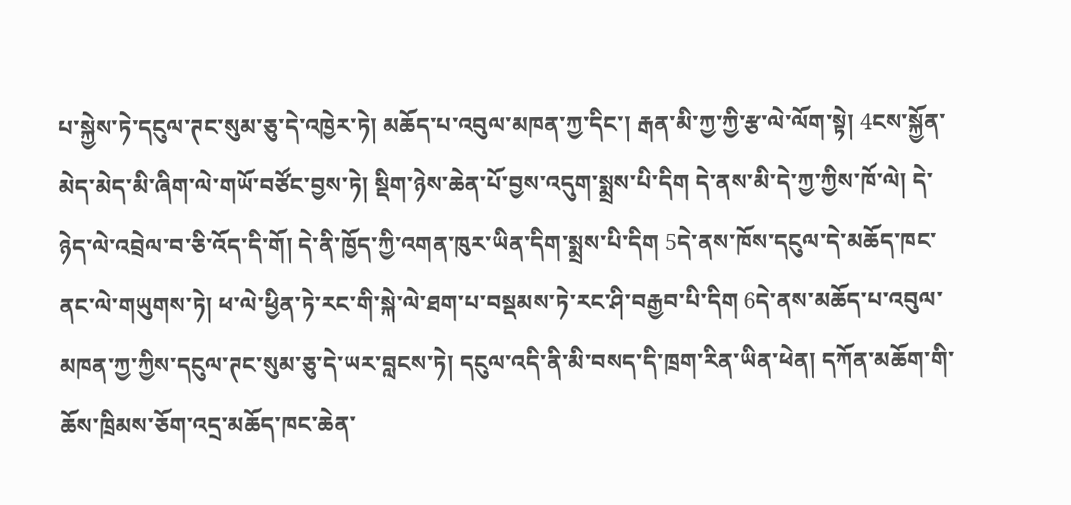པ་སྐྱེས་ཏེ་དངུལ་ཊང་སུམ་ཅུ་དེ་འཁྱེར་ཏེ། མཆོད་པ་འབུལ་མཁན་ཀྱ་དིང་། རྒན་མི་ཀྱ་ཀྱི་རྩ་ལེ་ལོག་སྟེ། 4ངས་སྐྱོན་མེད་མེད་མི་ཞིག་ལེ་གཡོ་བཙོང་བྱས་ཏེ། སྡིག་ཉེས་ཆེན་པོ་བྱས་འདུག་སྨྲས་པི་དིག དེ་ནས་མི་དེ་ཀྱ་ཀྱིས་ཁོ་ལེ། དེ་ཉེད་ལེ་འབྲེལ་བ་ཅི་འོད་དི་གོ། དེ་ནི་ཁྱོད་ཀྱི་འགན་ཁུར་ཡིན་དིག་སྨྲས་པི་དིག 5དེ་ནས་ཁོས་དངུལ་དེ་མཆོད་ཁང་ནང་ལེ་གཡུགས་ཏེ། ཕ་ལེ་ཕྱིན་ཏེ་རང་གི་སྐེ་ལེ་ཐག་པ་བསྡམས་ཏེ་རང་ཤི་བརྒྱབ་པི་དིག 6དེ་ནས་མཆོད་པ་འབུལ་མཁན་ཀྱ་ཀྱིས་དངུལ་ཊང་སུམ་ཅུ་དེ་ཡར་བླངས་ཏེ། དངུལ་འདི་ནི་མི་བསད་དི་ཁྲག་རིན་ཡིན་ཕེན། དཀོན་མཆོག་གི་ཆོས་ཁྲིམས་ཅོག་འདྲ་མཆོད་ཁང་ཆེན་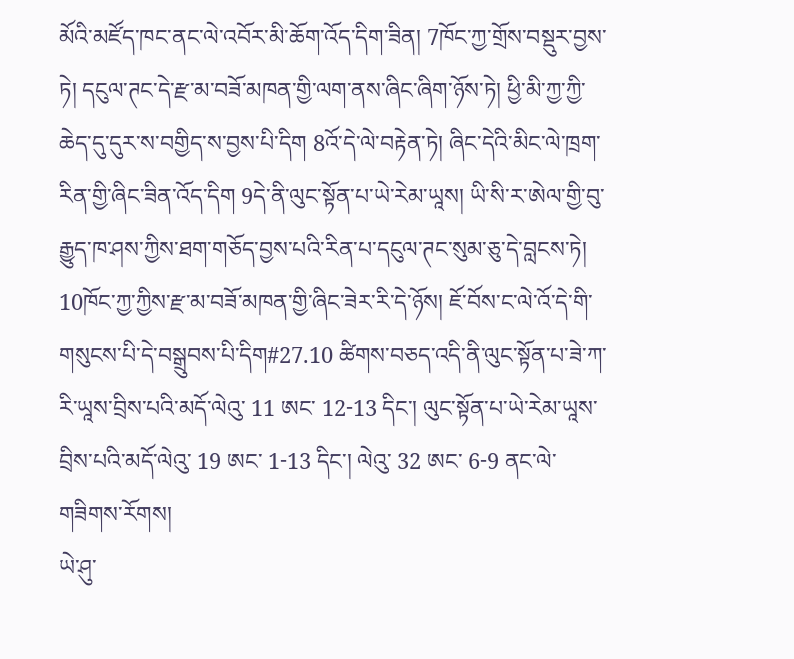མོའི་མཛོད་ཁང་ནང་ལེ་འབོར་མི་ཆོག་འོད་དིག་ཟིན། 7ཁོང་ཀྱ་གྲོས་བསྡུར་བྱས་ཏེ། དངུལ་ཊང་དེ་རྫ་མ་བཟོ་མཁན་གྱི་ལག་ནས་ཞིང་ཞིག་ཉོས་ཏེ། ཕྱི་མི་ཀྱ་ཀྱི་ཆེད་དུ་དུར་ས་བགྱིད་ས་བྱས་པི་དིག 8འོ་དེ་ལེ་བརྟེན་ཏེ། ཞིང་དེའི་མིང་ལེ་ཁྲག་རིན་གྱི་ཞིང་ཟིན་འོད་དིག 9དེ་ནི་ལུང་སྟོན་པ་ཡེ་རེམ་ཡཱས། ཡི་སི་ར་ཨེལ་གྱི་བུ་རྒྱུད་ཁ་ཤས་ཀྱིས་ཐག་གཅོད་བྱས་པའི་རིན་པ་དངུལ་ཊང་སུམ་ཅུ་དེ་བླངས་ཏེ། 10ཁོང་ཀྱ་ཀྱིས་རྫ་མ་བཟོ་མཁན་གྱི་ཞིང་ཟེར་རི་དེ་ཉོས། ཇོ་བོས་ང་ལེ་འོ་དེ་གི་གསུངས་པི་དེ་བསྒྲུབས་པི་དིག#27.10 ཚིགས་བཅད་འདི་ནི་ལུང་སྟོན་པ་ཟེ་ཀ་རི་ཡཱས་བྲིས་པའི་མདོ་ལེའུ་ 11 ཨང་ 12-13 དིང་། ལུང་སྟོན་པ་ཡེ་རེམ་ཡཱས་བྲིས་པའི་མདོ་ལེའུ་ 19 ཨང་ 1-13 དིང་། ལེའུ་ 32 ཨང་ 6-9 ནང་ལེ་གཟིགས་རོགས།
ཡེ་ཤུ་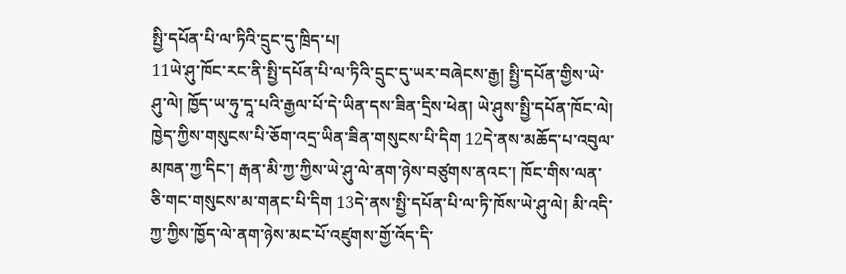སྤྱི་དཔོན་པི་ལ་ཏིའི་དྲུང་དུ་ཁྲིད་པ།
11ཡེ་ཤུ་ཁོང་རང་ནི་སྤྱི་དཔོན་པི་ལ་ཏིའི་དྲུང་དུ་ཡར་བཞེངས་རྒྱ། སྤྱི་དཔོན་གྱིས་ཡེ་ཤུ་ལེ། ཁྱོད་ཡ་ཧུ་དཱ་པའི་རྒྱལ་པོ་དེ་ཡིན་དས་ཟིན་དྲིས་ཕེན། ཡེ་ཤུས་སྤྱི་དཔོན་ཁོང་ལེ། ཁྱེད་ཀྱིས་གསུངས་པི་ཅོག་འདྲ་ཡིན་ཟིན་གསུངས་པི་དིག 12དེ་ནས་མཆོད་པ་འབུལ་མཁན་ཀྱ་དིང་། རྒན་མི་ཀྱ་ཀྱིས་ཡེ་ཤུ་ལེ་ནག་ཉེས་བཙུགས་ནའང་། ཁོང་གིས་ལན་ཅི་གང་གསུངས་མ་གནང་པི་དིག 13དེ་ནས་སྤྱི་དཔོན་པི་ལ་ཏི་ཁོས་ཡེ་ཤུ་ལེ། མི་འདི་ཀྱ་ཀྱིས་ཁྱོད་ལེ་ནག་ཉེས་མང་པོ་འཛུགས་གྱོ་འོད་དི་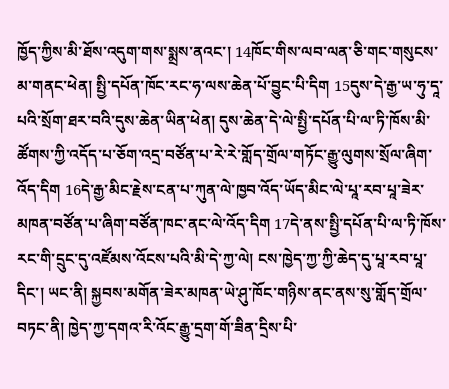ཁྱོད་ཀྱིས་མི་ཐོས་འདུག་གས་སྨྲས་ནའང་། 14ཁོང་གིས་ལབ་ལན་ཅི་གང་གསུངས་མ་གནང་ཕེན། སྤྱི་དཔོན་ཁོང་རང་ཧ་ལས་ཆེན་པོ་བྱུང་པི་དིག 15དུས་དེ་རྒྱ་ཡ་ཧུ་དཱ་པའི་སྲོག་ཐར་བའི་དུས་ཆེན་ཡིན་ཕེན། དུས་ཆེན་དེ་ལེ་སྤྱི་དཔོན་པི་ལ་ཏི་ཁོས་མི་ཚོགས་ཀྱི་འདོད་པ་ཅོག་འདྲ་བཙོན་པ་རེ་རེ་གློད་གྲོལ་གཏོང་རྒྱུ་ལུགས་སྲོལ་ཞིག་འོད་དིག 16དེ་རྒྱ་མིང་རྗེས་ངན་པ་ཀུན་ལེ་ཁྱབ་འོད་ཡོད་མིང་ལེ་པཱ་རབ་པཱ་ཟེར་མཁན་བཙོན་པ་ཞིག་བཙོན་ཁང་ནང་ལེ་འོད་དིག 17དེ་ནས་སྤྱི་དཔོན་པི་ལ་ཏི་ཁོས་རང་གི་དྲུང་དུ་འཛོམས་འོངས་པའི་མི་དེ་ཀྱ་ལེ། ངས་ཁྱེད་ཀྱ་ཀྱི་ཆེད་དུ་པཱ་རབ་པཱ་དིང་། ཡང་ནི། སྐྱབས་མགོན་ཟེར་མཁན་ཡེ་ཤུ་ཁོང་གཉིས་ནང་ནས་སུ་གློད་གྲོལ་བཏང་ནི། ཁྱེད་ཀྱ་དགའ་རི་འོང་རྒྱུ་དྲག་གོ་ཟིན་དྲིས་པི་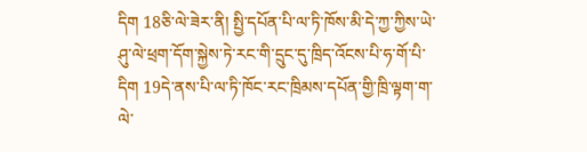དིག 18ཅི་ལེ་ཟེར་ནི། སྤྱི་དཔོན་པི་ལ་ཏི་ཁོས་མི་དེ་ཀྱ་ཀྱིས་ཡེ་ཤུ་ལེ་ཕྲག་དོག་སྐྱེས་ཏེ་རང་གི་དྲུང་དུ་ཁྲིད་འོངས་པི་ཧ་གོ་པི་དིག 19དེ་ནས་པི་ལ་ཏི་ཁོང་རང་ཁྲིམས་དཔོན་གྱི་ཁྲི་ལྟག་ག་ལེ་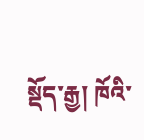སྡོད་རྒྱ། ཁོའི་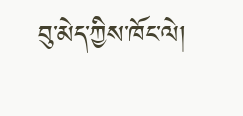བུ་མེད་ཀྱིས་ཁོང་ལེ།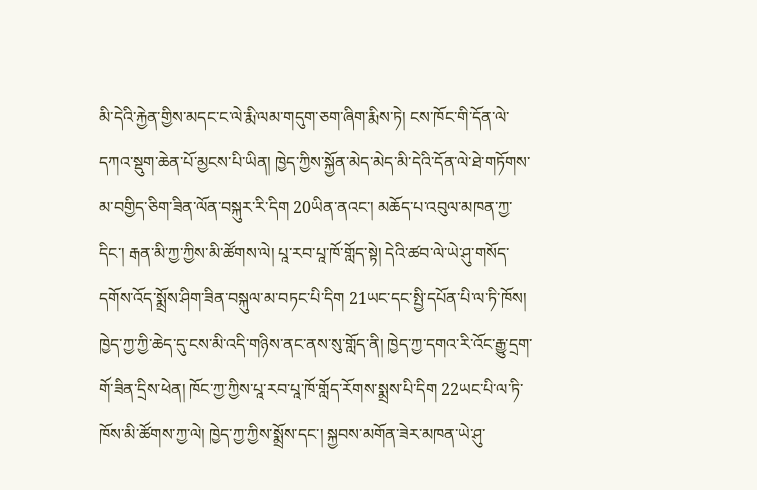མི་དེའི་རྐྱེན་གྱིས་མདང་ང་ལེ་རྨི་ལམ་གདུག་ཅག་ཞིག་རྨིས་ཏེ། ངས་ཁོང་གི་དོན་ལེ་དཀའ་སྡུག་ཆེན་པོ་མྱངས་པི་ཡིན། ཁྱེད་ཀྱིས་སྐྱོན་མེད་མེད་མི་དེའི་དོན་ལེ་ཐེ་གཏོགས་མ་བགྱིད་ཅིག་ཟིན་ལོན་བསྐུར་རི་དིག 20ཡིན་ནའང་། མཆོད་པ་འབུལ་མཁན་ཀྱ་དིང་། རྒན་མི་ཀྱ་ཀྱིས་མི་ཚོགས་ལེ། པཱ་རབ་པཱ་ཁོ་གློད་སྟེ། དེའི་ཚབ་ལེ་ཡེ་ཤུ་གསོད་དགོས་འོད་སྨྲོས་ཤིག་ཟིན་བསྐུལ་མ་བཏང་པི་དིག 21ཡང་དང་སྤྱི་དཔོན་པི་ལ་ཏི་ཁོས། ཁྱེད་ཀྱ་ཀྱི་ཆེད་དུ་ངས་མི་འདི་གཉིས་ནང་ནས་སུ་གློད་ནི། ཁྱེད་ཀྱ་དགའ་རི་འོང་རྒྱུ་དྲག་གོ་ཟིན་དྲིས་ཕེན། ཁོང་ཀྱ་ཀྱིས་པཱ་རབ་པཱ་ཁོ་གློད་རོགས་སྨྲས་པི་དིག 22ཡང་པི་ལ་ཏི་ཁོས་མི་ཚོགས་ཀྱ་ལེ། ཁྱེད་ཀྱ་ཀྱིས་སྨྲོས་དང་། སྐྱབས་མགོན་ཟེར་མཁན་ཡེ་ཤུ་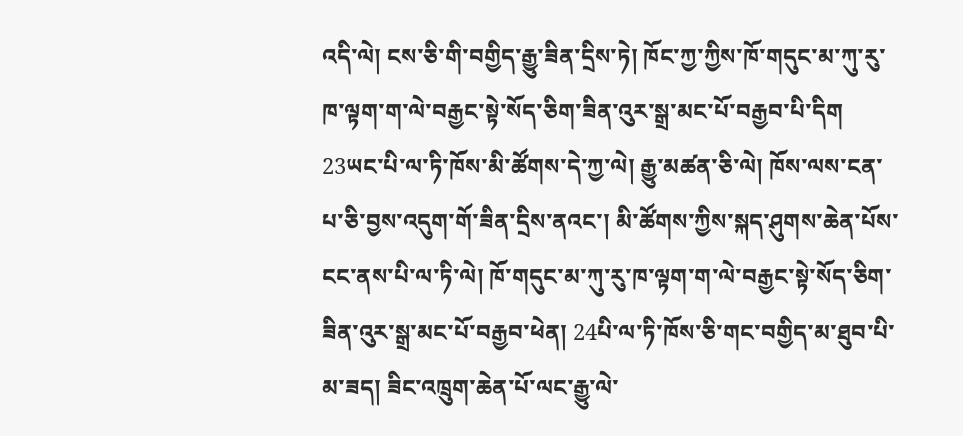འདི་ལེ། ངས་ཅི་གི་བགྱིད་རྒྱུ་ཟིན་དྲིས་ཏེ། ཁོང་ཀྱ་ཀྱིས་ཁོ་གདུང་མ་ཀུ་རུ་ཁ་ལྟག་ག་ལེ་བརྒྱང་སྟེ་སོད་ཅིག་ཟིན་འུར་སྒྲ་མང་པོ་བརྒྱབ་པི་དིག 23ཡང་པི་ལ་ཏི་ཁོས་མི་ཚོགས་དེ་ཀྱ་ལེ། རྒྱུ་མཚན་ཅི་ལེ། ཁོས་ལས་ངན་པ་ཅི་བྱས་འདུག་གོ་ཟིན་དྲིས་ནའང་། མི་ཚོགས་ཀྱིས་སྐད་ཤུགས་ཆེན་པོས་ངང་ནས་པི་ལ་ཏི་ལེ། ཁོ་གདུང་མ་ཀུ་རུ་ཁ་ལྟག་ག་ལེ་བརྒྱང་སྟེ་སོད་ཅིག་ཟིན་འུར་སྒྲ་མང་པོ་བརྒྱབ་ཕེན། 24པི་ལ་ཏི་ཁོས་ཅི་གང་བགྱིད་མ་ཐུབ་པི་མ་ཟད། ཟིང་འཁྲུག་ཆེན་པོ་ལང་རྒྱུ་ལེ་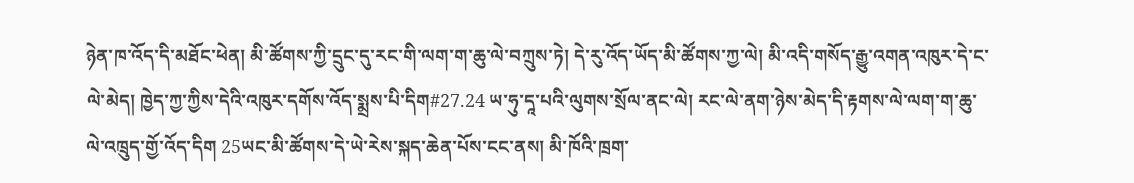ཉེན་ཁ་འོད་དི་མཐོང་ཕེན། མི་ཚོགས་ཀྱི་དྲུང་དུ་རང་གི་ལག་ག་ཆུ་ལེ་བཀྲུས་ཏེ། དེ་རུ་འོད་ཡོད་མི་ཚོགས་ཀྱ་ལེ། མི་འདི་གསོད་རྒྱུ་འགན་འཁུར་དེ་ང་ལེ་མེད། ཁྱེད་ཀྱ་ཀྱིས་དེའི་འཁུར་དགོས་འོད་སྨྲས་པི་དིག#27.24 ཡ་ཧུ་དཱ་པའི་ལུགས་སྲོལ་ནང་ལེ། རང་ལེ་ནག་ཉེས་མེད་དི་རྟགས་ལེ་ལག་ག་ཆུ་ལེ་འཁྲུད་གྱོ་འོད་དིག 25ཡང་མི་ཚོགས་དེ་ཡེ་རེས་སྐད་ཆེན་པོས་ངང་ནས། མི་ཁོའི་ཁྲག་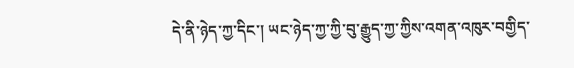དེ་ནི་ཉེད་ཀྱ་དིང་། ཡང་ཉེད་ཀྱ་ཀྱི་བུ་རྒྱུད་ཀྱ་ཀྱིས་འགན་འཁུར་བགྱིད་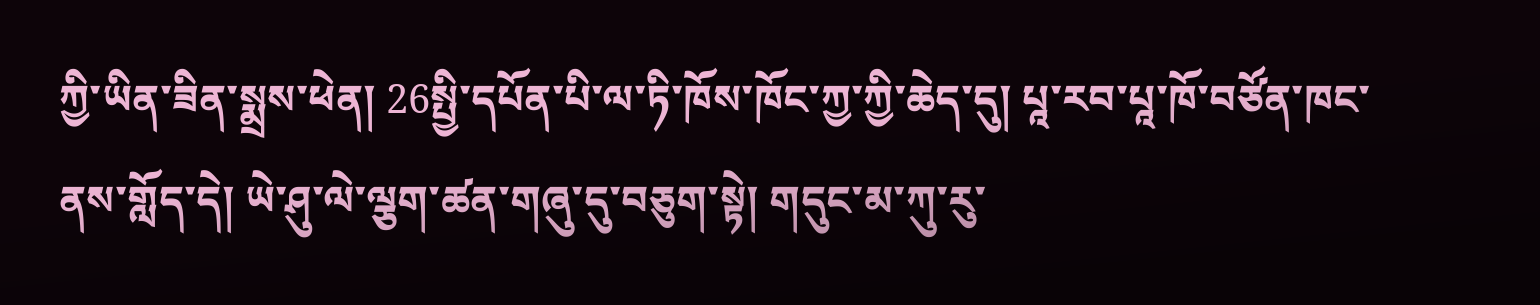ཀྱི་ཡིན་ཟིན་སྨྲས་ཕེན། 26སྤྱི་དཔོན་པི་ལ་ཏི་ཁོས་ཁོང་ཀྱ་ཀྱི་ཆེད་དུ། པཱ་རབ་པཱ་ཁོ་བཙོན་ཁང་ནས་གློད་དེ། ཡེ་ཤུ་ལེ་ལྕག་ཚན་གཞུ་དུ་བཅུག་སྟེ། གདུང་མ་ཀུ་རུ་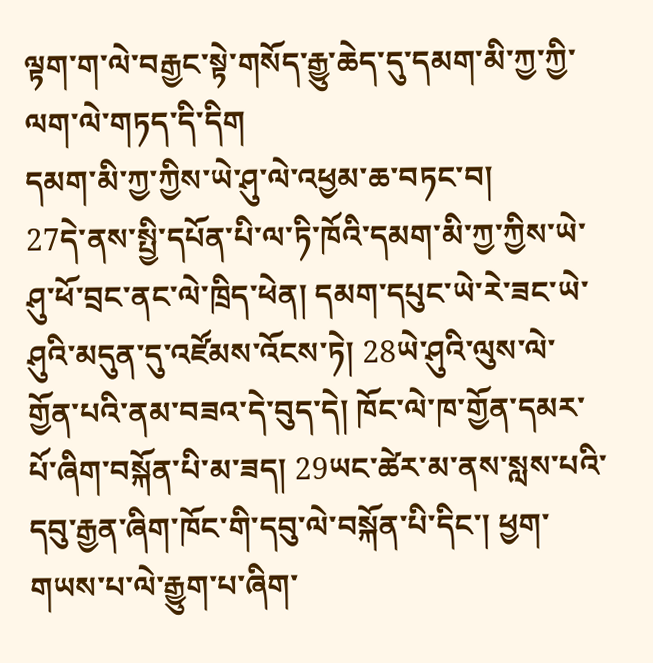ལྟག་ག་ལེ་བརྒྱང་སྟེ་གསོད་རྒྱུ་ཆེད་དུ་དམག་མི་ཀྱ་ཀྱི་ལག་ལེ་གཏད་དི་དིག
དམག་མི་ཀྱ་ཀྱིས་ཡེ་ཤུ་ལེ་འཕྱམ་ཆ་བཏང་བ།
27དེ་ནས་སྤྱི་དཔོན་པི་ལ་ཏི་ཁོའི་དམག་མི་ཀྱ་ཀྱིས་ཡེ་ཤུ་ཕོ་བྲང་ནང་ལེ་ཁྲིད་ཕེན། དམག་དཔུང་ཡེ་རེ་ཟང་ཡེ་ཤུའི་མདུན་དུ་འཛོམས་འོངས་ཏེ། 28ཡེ་ཤུའི་ལུས་ལེ་གྱོན་པའི་ནམ་བཟའ་དེ་བུད་དེ། ཁོང་ལེ་ཁ་གྱོན་དམར་པོ་ཞིག་བསྐོན་པི་མ་ཟད། 29ཡང་ཚེར་མ་ནས་སླས་པའི་དབུ་རྒྱན་ཞིག་ཁོང་གི་དབུ་ལེ་བསྐོན་པི་དིང་། ཕྱག་གཡས་པ་ལེ་རྒྱུག་པ་ཞིག་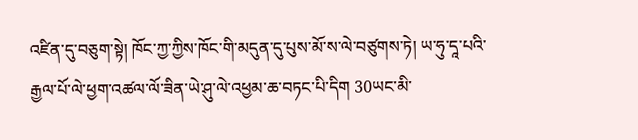འཛིན་དུ་བཅུག་སྟེ། ཁོང་ཀྱ་ཀྱིས་ཁོང་གི་མདུན་དུ་པུས་མོ་ས་ལེ་བཙུགས་ཏེ། ཡ་ཧུ་དཱ་པའི་རྒྱལ་པོ་ལེ་ཕྱག་འཚལ་ལོ་ཟིན་ཡེ་ཤུ་ལེ་འཕྱམ་ཆ་བཏང་པི་དིག 30ཡང་མི་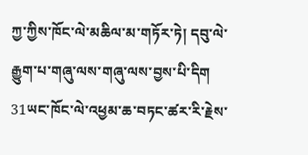ཀྱ་ཀྱིས་ཁོང་ལེ་མཆིལ་མ་གཏོར་ཏེ། དབུ་ལེ་རྒྱུག་པ་གཞུ་ལས་གཞུ་ལས་བྱས་པི་དིག 31ཡང་ཁོང་ལེ་འཕྱམ་ཆ་བཏང་ཚར་རི་རྗེས་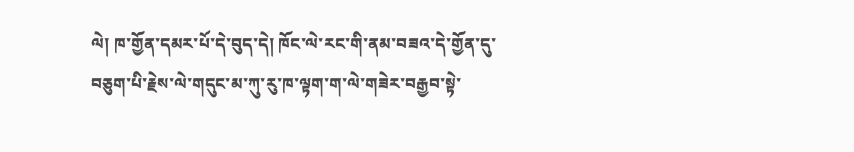ལེ། ཁ་གྱོན་དམར་པོ་དེ་བུད་དེ། ཁོང་ལེ་རང་གི་ནམ་བཟའ་དེ་གྱོན་དུ་བཅུག་པི་རྗེས་ལེ་གདུང་མ་ཀུ་རུ་ཁ་ལྟག་ག་ལེ་གཟེར་བརྒྱབ་སྟེ་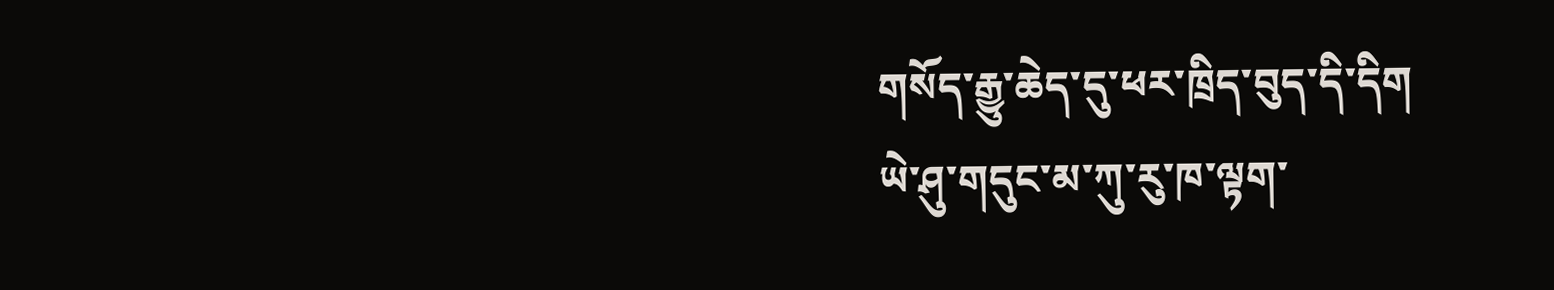གསོད་རྒྱུ་ཆེད་དུ་ཕར་ཁྲིད་བུད་དི་དིག
ཡེ་ཤུ་གདུང་མ་ཀུ་རུ་ཁ་ལྟག་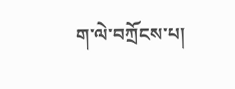ག་ལེ་བཀྲོངས་པ།